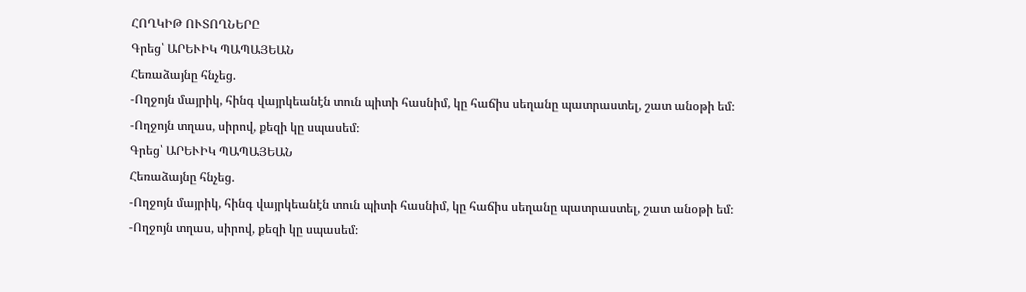ՀՈՂԿԻԹ ՈՒՏՈՂՆԵՐԸ
Գրեց՝ ԱՐԵՒԻԿ ՊԱՊԱՅԵԱՆ
Հեռաձայնը հնչեց.
-Ողջոյն մայրիկ, հինգ վայրկեանէն տուն պիտի հասնիմ, կը հաճիս սեղանը պատրաստել, շատ անօթի եմ։
-Ողջոյն տղաս, սիրով, քեզի կը սպասեմ։
Գրեց՝ ԱՐԵՒԻԿ ՊԱՊԱՅԵԱՆ
Հեռաձայնը հնչեց.
-Ողջոյն մայրիկ, հինգ վայրկեանէն տուն պիտի հասնիմ, կը հաճիս սեղանը պատրաստել, շատ անօթի եմ։
-Ողջոյն տղաս, սիրով, քեզի կը սպասեմ։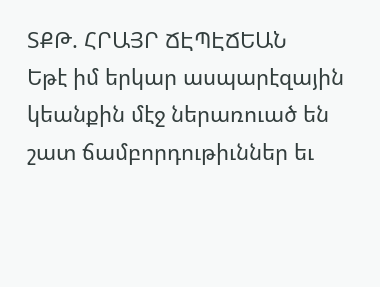ՏՔԹ. ՀՐԱՅՐ ՃԷՊԷՃԵԱՆ
Եթէ իմ երկար ասպարէզային կեանքին մէջ ներառուած են շատ ճամբորդութիւններ եւ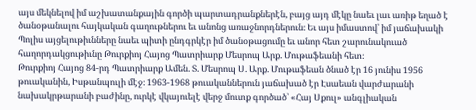այս մեկնելով իմ աշխատանքային գործի պարտադրանքներէն, բայց այդ մէկը նաեւ լաւ առիթ եղած է ծանօթանալու հայկական գաղութներու եւ անոնց առաջնորդներուն։ Եւ այս իմաստով՝ իմ յաճախակի Պոլիս այցելութիւնները նաեւ պիտի ընդգրկէր իմ ծանօթացումը եւ անոր հետ շարունակուած հաղորդակցութիւնը Թուրքիոյ Հայոց Պատրիարք Մեսրոպ Արք. Մութաֆեանի հետ։
Թուրքիոյ Հայոց 84-րդ Պատրիարք Ամեն. Տ. Մեսրոպ Ս. Արք. Մութաֆեան ծնած էր 16 յունիս 1956 թուականին, Իսթանպուլի մէջ։ 1963-1968 թուականներուն յաճախած էր Էսաեան վարժարանի նախակրթարանի բաժինը, ուրկէ վկայուելէ վերջ մուտք գործած՝ «Հայ Սքուլ» անգլիական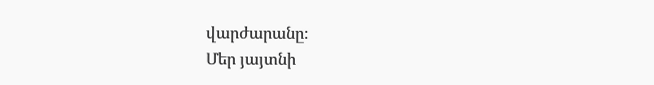վարժարանը։
Մեր յայտնի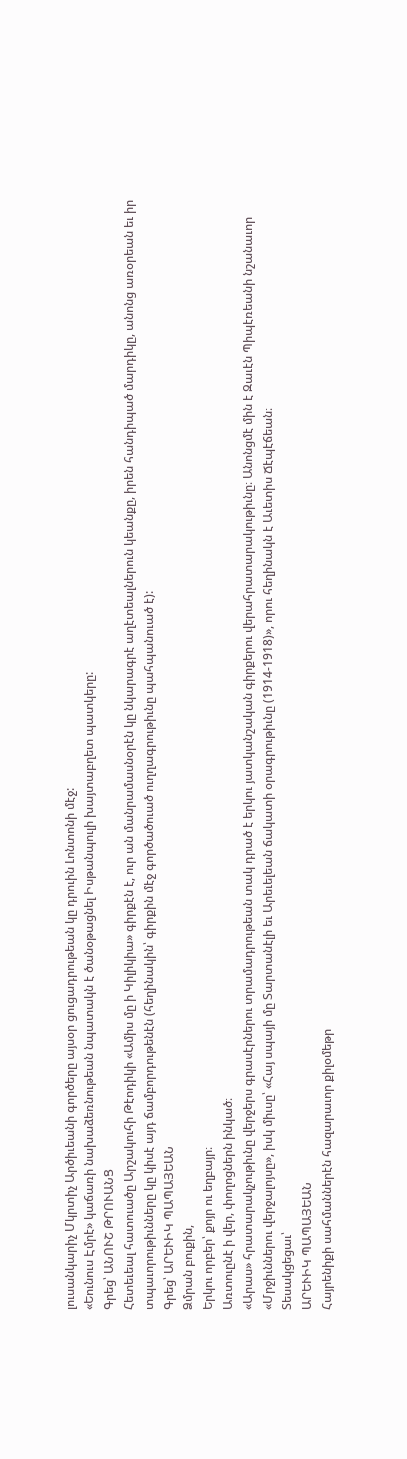լուսանկարիչ Մկրտիչ Արծիւեանի գործերը այսօր ցուցադրութեան կը դրուին Լոնտոնի մէջ:
«Եունուս Էմրէ» կաճառի նախաձեռնութեան նպատակն է ծանօթացնել Իսթանպուլի խայտաբղետ պատկերը:
Գրեց՝ ԱՆՈՒՇ ԹՐՈՒԱՆՑ
Հետեւեալ հատուածը Արշակուհի Թէոդիկի «Ամիս մը ի Կիլիկիա» գիրքէն է, ուր ան մանրամասնօրէն կը նկարագրէ աղէտեալներուն կեանքը, իրեն հանդիպած մարդիկը, անոնց առօրեան եւ իր տպաւորութիւնները կը կիսէ այդ ճամբորդութենէն (հեղինակին՝ գիրքին մէջ գործածուած ուղղագրութիւնը պահպանուած է):
Գրեց՝ ԱՐԵՒԻԿ ՊԱՊԱՅԵԱՆ
Ձմրան բուքին,
Երկու որբեր՝ քոյր ու եղբայր։
Առտուընէ ի վեր, փողոցներն ինկած։
«Արաս» հրատարակչութիւնը վերջերս գրասէրներու տրամադրութեան տակ դրած է երկու յատկանշական գիրքերու վերահրատարակութիւնը։ Անոնցմէ մին է Զաւէն Պիպէռեանի նշանաւոր «Մրջիւններու վերջալոյսը», իսկ միւսը՝ «Հայ սպայի մը Տարտանէլի եւ Արեւելեան ճակատի օրագրութիւնը (1914-1918)», որու հեղինակն է Աւետիս Ճէպէճեան։
Տեսակցեցաւ՝
ԱՐԵՒԻԿ ՊԱՊԱՅԵԱՆ
Հայրենիքի սահմաններէն հազարաւոր քիլօմեթր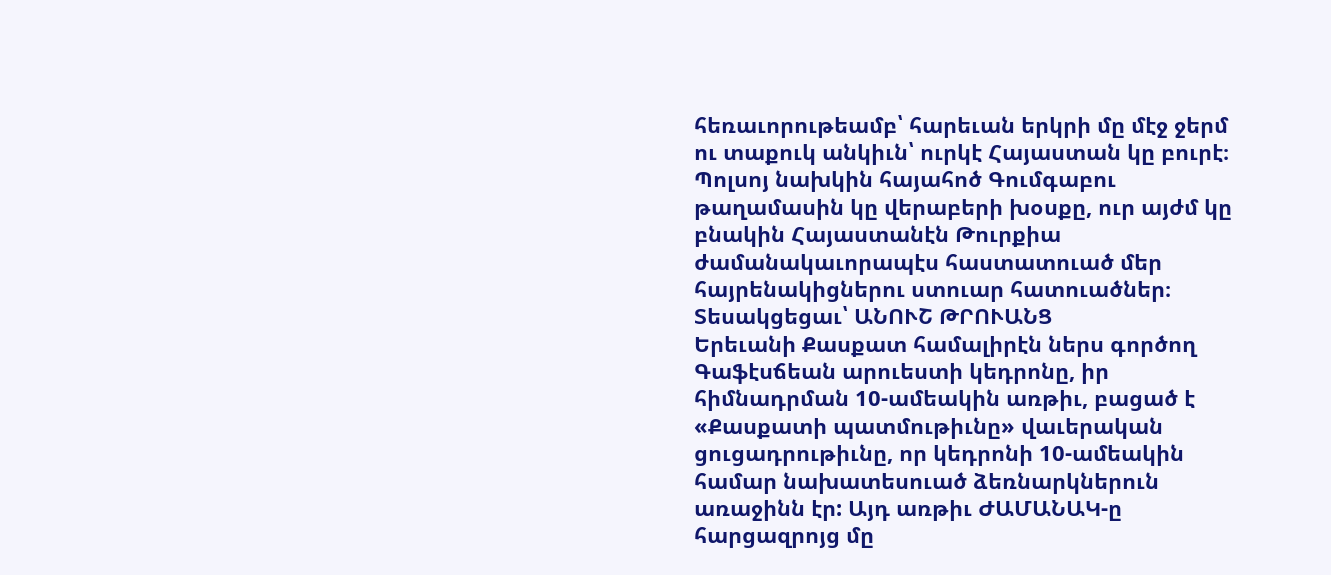հեռաւորութեամբ՝ հարեւան երկրի մը մէջ ջերմ ու տաքուկ անկիւն՝ ուրկէ Հայաստան կը բուրէ։ Պոլսոյ նախկին հայահոծ Գումգաբու թաղամասին կը վերաբերի խօսքը, ուր այժմ կը բնակին Հայաստանէն Թուրքիա ժամանակաւորապէս հաստատուած մեր հայրենակիցներու ստուար հատուածներ։
Տեսակցեցաւ՝ ԱՆՈՒՇ ԹՐՈՒԱՆՑ
Երեւանի Քասքատ համալիրէն ներս գործող Գաֆէսճեան արուեստի կեդրոնը, իր հիմնադրման 10-ամեակին առթիւ, բացած է «Քասքատի պատմութիւնը» վաւերական ցուցադրութիւնը, որ կեդրոնի 10-ամեակին համար նախատեսուած ձեռնարկներուն առաջինն էր: Այդ առթիւ ԺԱՄԱՆԱԿ-ը հարցազրոյց մը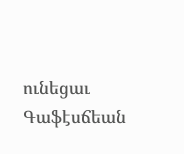ունեցաւ Գաֆէսճեան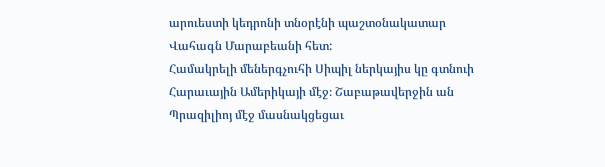արուեստի կեդրոնի տնօրէնի պաշտօնակատար Վահագն Մարաբեանի հետ:
Համակրելի մեներգչուհի Սիպիլ ներկայիս կը գտնուի Հարաւային Ամերիկայի մէջ։ Շաբաթավերջին ան Պրազիլիոյ մէջ մասնակցեցաւ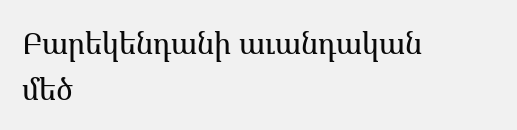Բարեկենդանի աւանդական մեծ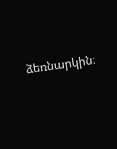ձեռնարկին։